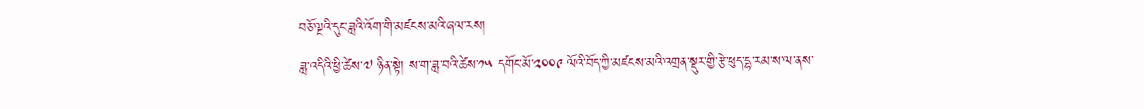བཅོ་ལྔའི་དུང་ཟླའི་འོག་གི་མཛངས་མའི་ཞལ་རས།
ཟླ་འདིའི་ཕྱི་ཚེས་༧ ཉིན་སྟེ། ས་ག་ཟླ་བའི་ཚེས་༡༥ དགོང་མོ་༢༠༠༩ ལོའི་བོད་ཀྱི་མཛངས་མའི་འགྲན་སྡུར་གྱི་རྩེ་ཕུད་དྷ་རམ་ས་ལ་ནས་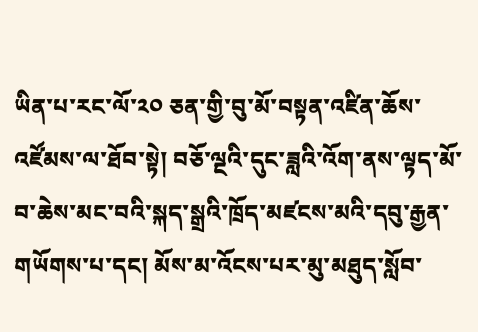ཡིན་པ་རང་ལོ་༢༠ ཅན་གྱི་བུ་མོ་བསྟན་འཛིན་ཆོས་འཛོམས་ལ་ཐོབ་སྟེ། བཅོ་ལྔའི་དུང་ཟླའི་འོག་ནས་ལྟད་མོ་བ་ཆེས་མང་བའི་སྐད་སྒྲའི་ཁྲོད་མཛངས་མའི་དབུ་རྒྱན་གཡོགས་པ་དང། མོས་མ་འོངས་པར་མུ་མཐུད་སློབ་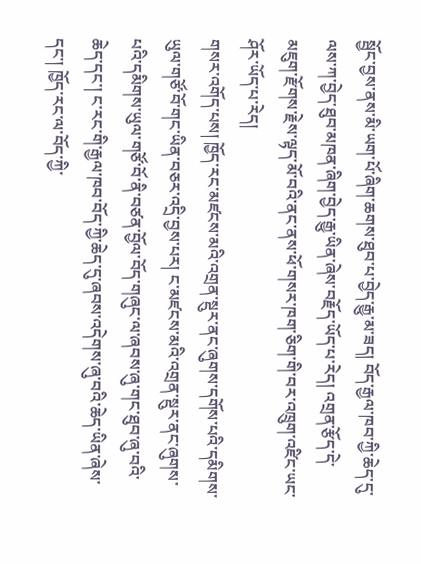སྦྱོང་བྱས་ནས་མི་ཡག་པོ་ཞིག་ཆགས་ཐུབ་པ་བྱེད་རྒྱུ་མ་ཟད། བོད་རྒྱལ་ཁབ་ཀྱི་ཆེད་དུ་ལས་ཀ་བྱེད་ཐུབ་མཁན་ཞིག་བྱེད་རྒྱུ་ཡིན་ཞེས་བརྗོད་ཡོད་པ་རེད། འགྲན་རྩོད་དེ་མཇུག་རྫོགས་རྗེས་ལྟད་མོ་བའི་ནང་ནས་ཕོ་གསར་ཁག་ཅིག་གི་བར་འཁྲུག་འཛིང་ཡང་ཤོར་ཡོད་པ་རེད།
གསར་འགོད་པས། ཁྱོད་རང་མཛངས་མའི་འགྲན་སྡུར་ནང་ཞུགས་དགོས་པའི་དམིགས་ཡུལ་གཙོ་བོ་གང་ཡིན་བཅར་འདྲི་བྱས་པར། ང་མཛངས་མའི་འགྲན་སྡུར་ནང་ཞུགས་པའི་དམིགས་ཡུལ་གཙོ་བོ་ནི་བཙན་བྱོལ་བོད་གཞུང་ལ་ཞབས་ཞུ་གང་ཐུབ་ཞུ་བའི་ཆེད་དང་། ང་རང་གི་རྒྱལ་ཁབ་བོད་ཀྱི་ཆེད་དུ་ཞབས་འདེགས་ཞུ་བའི་ཆེད་ཡིན་ཞེས་དང་། ཁྱོད་རང་ལ་བོད་ཀྱི་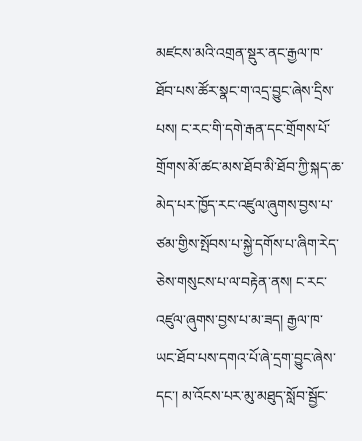མཛངས་མའི་འགྲན་སྡུར་ནང་རྒྱལ་ཁ་ཐོབ་པས་ཚོར་སྣང་ག་འདྲ་བྱུང་ཞེས་དྲིས་པས། ང་རང་གི་དགེ་རྒན་དང་གྲོགས་པོ་གྲོགས་མོ་ཚང་མས་ཐོབ་མི་ཐོབ་ཀྱི་སྐད་ཆ་མེད་པར་ཁྱོད་རང་འཛུལ་ཞུགས་བྱས་པ་ཙམ་གྱིས་སྤོབས་པ་སྐྱེ་དགོས་པ་ཞིག་རེད་ཅེས་གསུངས་པ་ལ་བརྟེན་ནས། ང་རང་འཛུལ་ཞུགས་བྱས་པ་མ་ཟད། རྒྱལ་ཁ་ཡང་ཐོབ་པས་དགའ་པོ་ཞེ་དྲག་བྱུང་ཞེས་དང་། མ་འོངས་པར་མུ་མཐུད་སློབ་སྦྱོང་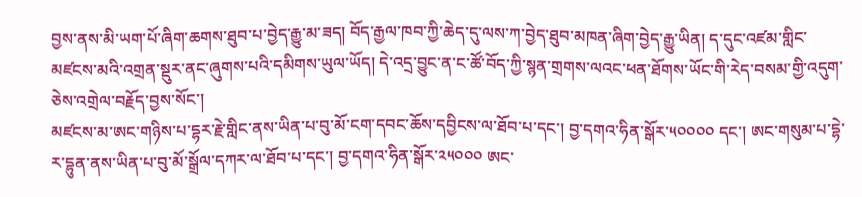བྱས་ནས་མི་ཡག་པོ་ཞིག་ཆགས་ཐུབ་པ་བྱེད་རྒྱུ་མ་ཟད། བོད་རྒྱལ་ཁབ་ཀྱི་ཆེད་དུ་ལས་ཀ་བྱེད་ཐུབ་མཁན་ཞིག་བྱེད་རྒྱུ་ཡིན། ད་དུང་འཛམ་གླིང་མཛངས་མའི་འགྲན་སྡུར་ནང་ཞུགས་པའི་དམིགས་ཡུལ་ཡོད། དེ་འདྲ་བྱུང་ན་ང་ཚོ་བོད་ཀྱི་སྙན་གྲགས་ལའང་ཕན་ཐོགས་ཡོང་གི་རེད་བསམ་གྱི་འདུག་ཅེས་འགྲེལ་བརྗོད་བྱས་སོང་།
མཛངས་མ་ཨང་གཉིས་པ་དྷར་རྗེ་གླིང་ནས་ཡིན་པ་བུ་མོ་ངག་དབང་ཆོས་དབྱིངས་ལ་ཐོབ་པ་དང་། བྱ་དགའ་ཧིན་སྒོར་༥༠༠༠༠ དང་། ཨང་གསུམ་པ་དྷེ་ར་དྷུན་ནས་ཡིན་པ་བུ་མོ་སྒྲོལ་དཀར་ལ་ཐོབ་པ་དང་། བྱ་དགའ་ཧིན་སྒོར་༢༥༠༠༠ ཨང་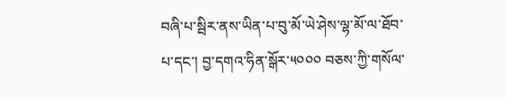བཞི་པ་སྦིར་ནས་ཡིན་པ་བུ་མོ་ཡེ་ཤེས་ལྷ་མོ་ལ་ཐོབ་པ་དང་། བྱ་དགའ་ཧིན་སྒོར་༥༠༠༠ བཅས་ཀྱི་གསོལ་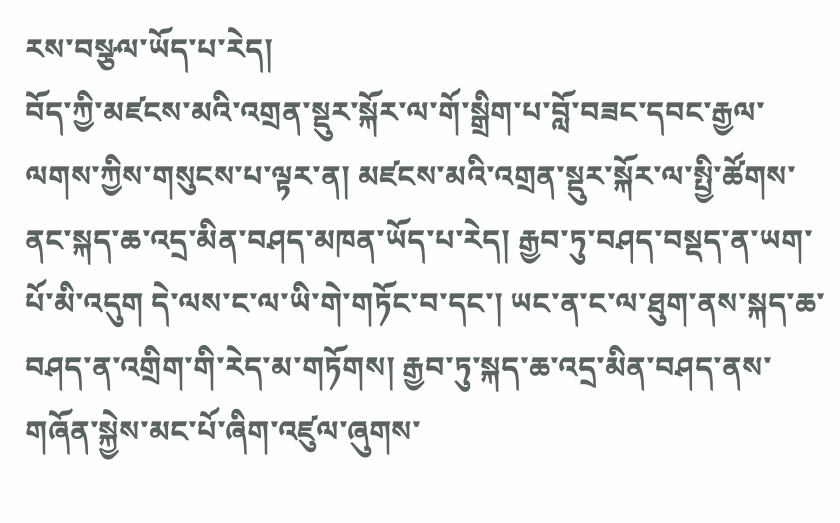རས་བསྩལ་ཡོད་པ་རེད།
བོད་ཀྱི་མཛངས་མའི་འགྲན་སྡུར་སྐོར་ལ་གོ་སྒྲིག་པ་བློ་བཟང་དབང་རྒྱལ་ལགས་ཀྱིས་གསུངས་པ་ལྟར་ན། མཛངས་མའི་འགྲན་སྡུར་སྐོར་ལ་སྤྱི་ཚོགས་ནང་སྐད་ཆ་འདྲ་མིན་བཤད་མཁན་ཡོད་པ་རེད། རྒྱབ་ཏུ་བཤད་བསྡད་ན་ཡག་པོ་མི་འདུག དེ་ལས་ང་ལ་ཡི་གེ་གཏོང་བ་དང་། ཡང་ན་ང་ལ་ཐུག་ནས་སྐད་ཆ་བཤད་ན་འགྲིག་གི་རེད་མ་གཏོགས། རྒྱབ་ཏུ་སྐད་ཆ་འདྲ་མིན་བཤད་ནས་གཞོན་སྐྱེས་མང་པོ་ཞིག་འཛུལ་ཞུགས་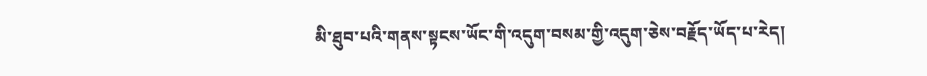མི་ཐུབ་པའི་གནས་སྟངས་ཡོང་གི་འདུག་བསམ་གྱི་འདུག་ཅེས་བརྗོད་ཡོད་པ་རེད།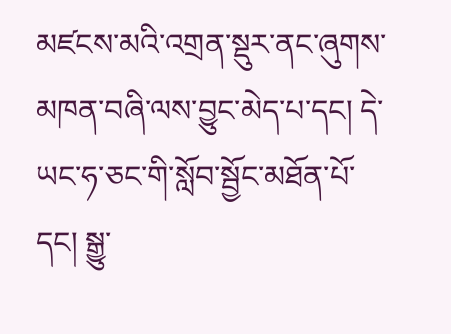མཛངས་མའི་འགྲན་སྡུར་ནང་ཞུགས་མཁན་བཞི་ལས་བྱུང་མེད་པ་དང། དེ་ཡང་ཧ་ཅང་གི་སློབ་སྦྱོང་མཐོན་པོ་དང། སྒྱུ་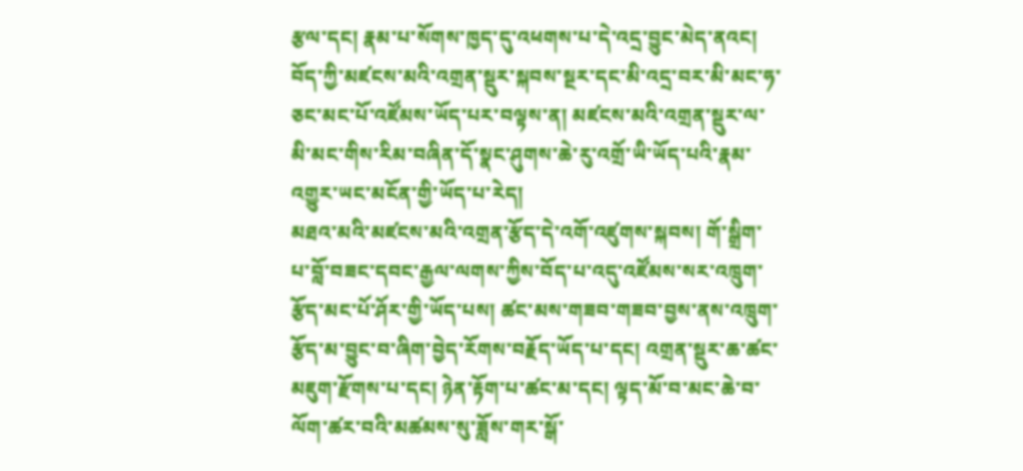རྩལ་དང། རྣམ་པ་སོགས་ཁྱད་དུ་འཕགས་པ་དེ་འདྲ་བྱུང་མེད་ནའང། བོད་ཀྱི་མཛངས་མའི་འགྲན་སྡུར་སྐབས་སྔར་དང་མི་འདྲ་བར་མི་མང་ཧ་ཅང་མང་པོ་འཛོམས་ཡོད་པར་བལྟས་ན། མཛངས་མའི་འགྲན་སྡུར་ལ་མི་མང་གིས་རིམ་བཞིན་དོ་སྣང་ཤུགས་ཆེ་རུ་འགྲོ་ཡི་ཡོད་པའི་རྣམ་འགྱུར་ཡང་མངོན་གྱི་ཡོད་པ་རེད།
མཐའ་མའི་མཛངས་མའི་འགྲན་རྩོད་དེ་འགོ་འཛུགས་སྐབས། གོ་སྒྲིག་པ་བློ་བཟང་དབང་རྒྱལ་ལགས་ཀྱིས་བོད་པ་འདུ་འཛོམས་སར་འཁྲུག་རྩོད་མང་པོ་ཤོར་གྱི་ཡོད་པས། ཚང་མས་གཟབ་གཟབ་བྱས་ནས་འཁྲུག་རྩོད་མ་བྱུང་བ་ཞིག་བྱེད་རོགས་བརྗོད་ཡོད་པ་དང། འགྲན་སྡུར་ཆ་ཚང་མཇུག་རྫོགས་པ་དང། ཉེན་རྟོག་པ་ཚང་མ་དང། ལྟད་མོ་བ་མང་ཆེ་བ་ལོག་ཚར་བའི་མཚམས་སུ་ཟློས་གར་སྒོ་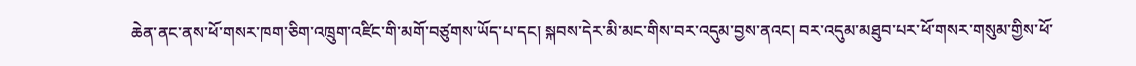ཆེན་ནང་ནས་ཕོ་གསར་ཁག་ཅིག་འཁྲུག་འཛིང་གི་མགོ་བཙུགས་ཡོད་པ་དང། སྐབས་དེར་མི་མང་གིས་བར་འདུམ་བྱས་ནའང། བར་འདུམ་མཐུབ་པར་ཕོ་གསར་གསུམ་གྱིས་ཕོ་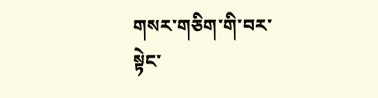གསར་གཅིག་གི་བར་སྟེང་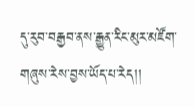དུ་རུབ་བརྒྱབ་ནས་རྒྱུན་རིང་མུར་མཛོག་གཞུས་རེས་བྱས་ཡོད་པ་རེད།།